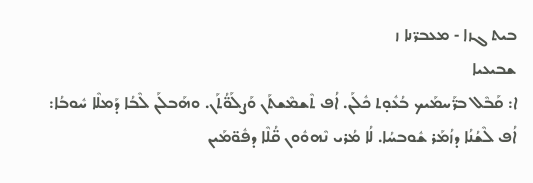ܒܝܬ ܓܙܐ - ܡܥܒܪ̈ܢܐ ܙ
ܫܒܝܥܝܐ
ܐ: ܩܰܒܶܠ ܒܪ̈ܰܚܡܰܝܟ ܒܳܥܽܘ̣ܬ ܟܽܠܰܢ. ܐܳܦ ܬܶܫܡܶܫܬܰܢ ܘܰܨܠܰܘ̈ܳܬܰܢ. ܘܗܰܒܠܰܢ ܠܶܒܳܐ ܕܰܡܠܶܐ ܚܽܘܒܳܐ: ܐܳܦ ܠܶܫܳܢܳܐ ܕܙܳܡܰܪ ܫܽܘܒܚܳܐ. ܠܳܐ ܡܳܪܝ ܢܶܗܘܽܘܢ ܩ̈ܳܠܶܐ ܕܦܽܘ̈ܡܰܝܢ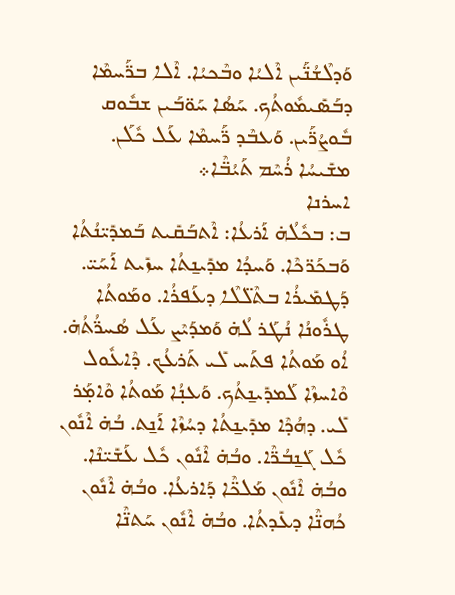ܘܰܕܠܶܫܳܢ̈ܰܝܢ ܐܶܠܝܳܐ ܘܒܶܟܝܳܐ. ܐܶܠܐ ܒܪ̈ܰܚܡܶܐ ܕܒܰܣܺܝܡܽܘܬܳܟ. ܚܰܣܳܐ ܚܰܘ̈ܒܰܝܢ ܫܒܽܘܩ ܒܽܘܨܳܪ̈ܰܝܢ. ܘܰܥܒܶܕ ܪ̈ܰܚܡܶܐ ܥܰܠ ܟܽܠܰܢ. ܡܫܺܝܚܳܐ ܪܳܚܶܡ ܬܰܝܳܒ̈ܶܐ܀
ܐܚܪܢܐ
ܒ: ܒܟܽܠܳܗ̇ ܐܰܪܥܳܐ: ܐܶܬܒܰܩܺܝܬ ܒܰܡܕܺܝ̈ܢܳܬܳܐ ܘܰܒܟܰܪ̈ܟܶܐ. ܘܰܚܕܳܐ ܡܕܺܝܢ̱ܬܳܐ ܚܙܺܝܬ ܐܰܚܰܝ̈. ܕܰܛܡܺܝܪܳܐ ܒܬܶܠ̈ܠܶܐ ܕܥܰܦܪܳܐ. ܘܡܰܘܬܳܐ ܛܪܽܘܢܳܐ ܢܳܛܰܪ ܠܳܗ̇ ܘܰܡܕܰܝܶܨ ܥܰܠ ܣܳܚܪ̈ܳܬܳܗ̇. ܐܳܘ ܡܰܘܬܳܐ ܦܬܰܚ ܠܺܝ ܬܰܪܥܳܟ. ܕܶܐܥܽܘܠ ܘܶܐܚܙܶܐ ܠܰܡܕܺܝܢ̱ܬܳܟ. ܘܰܥܢ̣ܳܐ ܡܰܘܬܳܐ ܘܶܐܡ̣ܰܪ ܠܺܝ. ܕܗܳܕܶܐ ܡܕܺܝܢ̱ܬܳܐ ܕܚܳܙܶܐ ܐܰܢ̱ܬ. ܒܳܗ̇ ܐܶܢܽܘܢ ܟܽܠ ܓܰܢ̱ܒܳܪ̈ܶܐ. ܘܒܳܗ̇ ܐܶܢܽܘܢ ܟܽܠ ܥܰܫܺܝ̈ܢܶܐ. ܘܒܳܗ̇ ܐܶܢܽܘܢ ܡܰܠܟ̈ܶܐ ܕܰܐܪܥܳܐ. ܘܒܳܗ̇ ܐܶܢܽܘܢ ܟܳܗܢ̈ܶܐ ܕܥܺܕܬܳܐ. ܘܒܳܗ̇ ܐܶܢܽܘܢ ܚܰܬܢ̈ܶܐ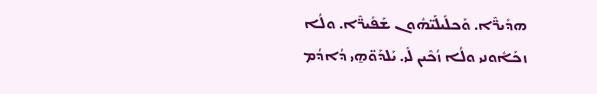ܗܕܺܝܪ̈ܶܐ. ܘܰܟܠܺܝܠܰܝ̈ܗܽܘܢ ܫܰܦܺܝܪ̈ܶܐ. ܘܠܳܐ ܙܟܰܐܽܘܢܝ ܘܠܳܐ ܙܳܟܶܝܢ ܠܺܝ. ܝܰܠܕܰܘ̈ܗ̱ܝ ܕܳܐܕܳܡ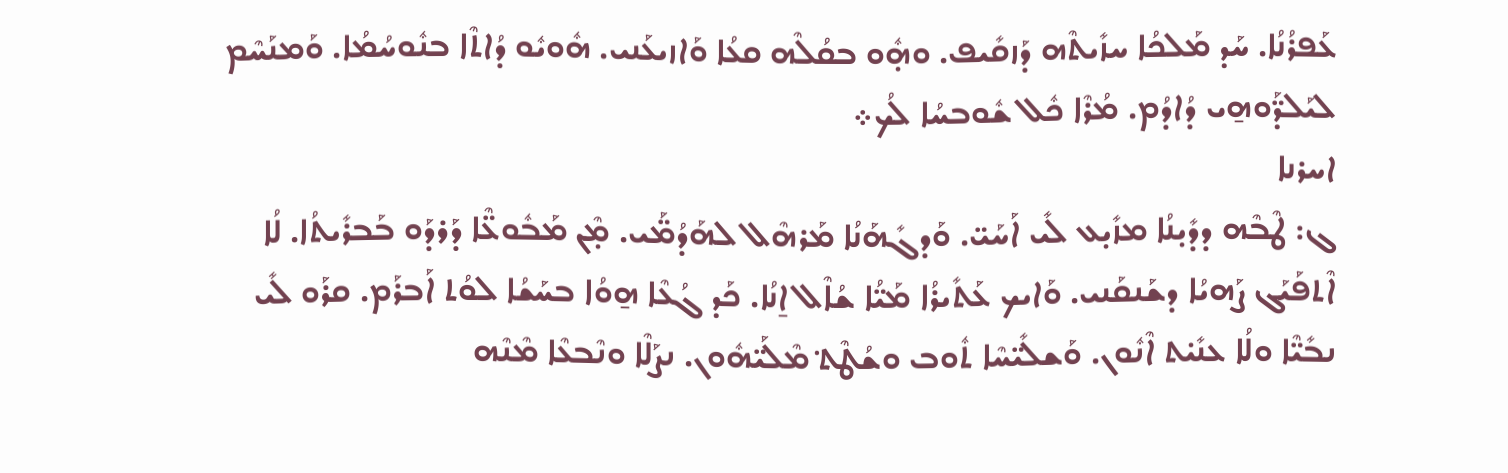ܥܰܦܪܳܢܳܐ. ܚܰܕ ܡܰܠܟܳܐ ܚܙܺܝܬܶܗ ܕܰܙܩܺܝܦ. ܘܗ̣ܽܘ ܒܩܳܠܶܗ ܩܥܳܐ ܘܰܐܙܝܥܰܢܝ. ܗܽܘܝܽܘ ܕܳܐܬܶܐ ܒܢܽܘܚܳܡܳܐ. ܘܰܡܢܰܚܶܡ ܠܝܰܠܕ̈ܰܘܗ̱ܝ ܕܳܐܕܳܡ. ܡܳܪܶܐ ܟܽܠ ܫܽܘܒܚܳܐ ܠܳܟ܀
ܐܚܪܢܐ
ܓ: ܛܶܒܶܗ ܕܕܺܝ̣ܢܳܐ ܡܙܺܝ̣ܥ ܠܺܝ ܐܰܚܰܝ̈. ܘܰܕܓܺܗܰܢܳܐ ܡܰܪܗܶܠ ܠܗܰܕܳܡ̈ܰܝ. ܡ̣ܶܢ ܡܰܒܽܘܥ̈ܶܐ ܕܰܪܕܰܘ ܒܰܒܪܺܝܬܳܐ. ܠܳܐ ܐܶܬܦܰܝܰܓ ܨܰܗܝܳܐ ܕܫܰܢܩܰܢܝ. ܘܰܐܝܟ ܥܰܬܺܝܪܳܐ ܡܰܝ̈ܳܐ ܫܳܐܶܠ ‌ܐ̱ܢܳܐ. ܟܰܕ ܓܳܥܶܐ ܗ̱ܘܳܐ ܒܚܰܫܳܐ ܠܘܳܬ ܐܰܒܪܰܡ. ܩܪܰܘ ܠܺܝ ܢܒܺܝ̈ܶܐ ܘܠܳܐ ܥܢܺܝ̇ܬ ܐܶܢܽܘܢ. ܘܰܫܠܺܝ̈ܚܶܐ ܬܽܘܒ ܘܫܳܛܶܬ݀ ܡܶܠܰܝ̈ܗܽܘܢ. ܢܨܰܠܶܐ ܘܢܶܒܥܶܐ ܡܶܢܶܗ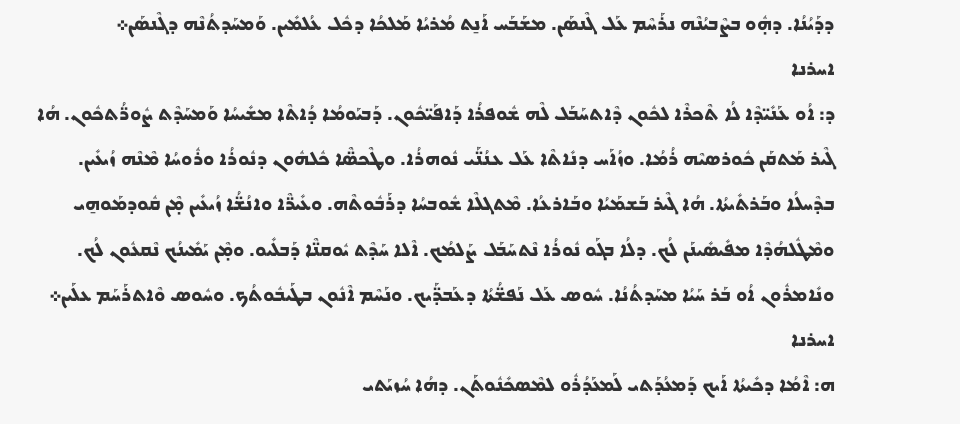ܕܕܰܝܳܢܳܐ. ܕܗ̣ܽܘ ܒܨܶܒܝܳܢܶܗ ܢܪܰܚܶܡ ܥܰܠ ܓܶܢܣܰܢ. ܡܫܰܒܰܚ ܐܰܢ̱ܬ ܡܳܪܝܳܐ ܡܰܠܟܳܐ ܕܟܽܠ ܥܳܠܡܺܝܢ. ܘܰܡܚܰܕܬܳܢܶܗ ܕܓܶܢܣܰܢ܀
ܐܚܪܢܐ
ܕ: ܐܳܘ ܥܰܢܺܝ̈ܕܶܐ ܠܳܐ ܬܶܟܪܶܐ ܠܟܽܘܢ ܕܶܐܬܚܰܒܰܠ ܠܶܗ ܫܽܘܦܪܳܐ ܕܰܐܦܰܝ̈ܟܽܘܢ. ܕܰܒܝܰܘܡܳܐ ܕܳܐܬܶܐ ܡܫܺܝܚܳܐ ܘܰܡܚܰܕܶܬ ܨܽܘܪ̈ܳܬܟܽܘܢ. ܗܳܐ ܓܶܝܪ ܡܰܬܩܰܢ ܟܽܘܪܣܝܶܗ ܪܳܡܳܐ. ܘܙܳܐܰܚ ܕܢܺܐܬܶܐ ܥܰܠ ܥܢܳܢ̈ܰܝ ܢܽܘܗܪܳܐ. ܘܛܶܟܣ̈ܶܐ ܟܽܠܗܽܘܢ ܕܢܽܘܪܳܐ ܘܪܽܘܚܳܐ ܡܶܢܶܗ ܙܳܝܥܺܝܢ. ܒܕܶܚܠܳܐ ܘܒܰܪܬܺܝܬܳܐ. ܗܳܐ ܓܶܝܪ ܒܰܫܡܰܝܳܐ ܘܒܰܐܪܥܳܐ. ܡܶܬܓܠܶܐ ܫܽܘܒܚܳܐ ܕܪܰܒܽܘܬܶܗ. ܘܥܺܝܪ̈ܶܐ ܘܐܢܳܫ̈ܳܐ ܙܳܝܥܺܝܢ ܡ̣ܶܢ ܩܽܘܕܡܰܘܗ̱ܝ ܘܡܶܛܽܠܗܳܕܶܐ ܡܦܺܝܣܺܝܢܰܢ ܠܳܟ. ܕܠܳܐ ܒܓܰܘ ܢܽܘܪܳܐ ܢܶܬܚܰܒܰܠ ܨܰܠܡܳܟ. ܐܶܠܐ ܚܰܕܶܬ ܝܽܘܩܢ̈ܶܐ ܕܰܒܠܺܝܘ. ܘܡ̣ܶܢ ܝܰܡܺܝܢܳܟ ܢܶܩܥܽܘܢ ܠܳܟ. ܘܢܺܐܡܪܽܘܢ ܐܳܘ ܒܰܪ ܚܰܝܳܐ ܡܚܰܕܬܳܢܳܐ. ܚܽܘܣ ܥܰܠ ܢܰܦܫ̈ܳܬܳܐ ܕܥܰܒܕ̈ܰܝܟ. ܘܢܰܚܶܡ ܐܶܢܽܘܢ ܒܛܰܝܒܽܘܬܳܟ. ܘܚܽܘܣ ܘܶܐܬܪܰܚܰܡ ܥܠܰܝܢ܀
ܐܚܪܢܐ
ܗ: ܐܶܡܳܐ ܕܟܺܝܬܳܐ ܐܰܝܟ ܕܰܡܥܳܕܰܬܝ ܠܰܡܥܰܕܳܪܽܘ ܠܡܶܣܟܺܢܽܘܬܰܢ. ܕܗܳܐ ܚܳܙܝܰܬܝ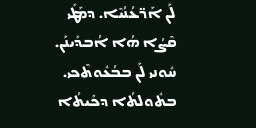ܠܰܢ ܐܰܪ̈ܥܳܢܳܝܶܐ. ܕܡܰܛܺܝ ܩܶܨܳܐ ܗܳܐ ܐܳܒܕܺܝܢܰܢ. ܚܽܘܢܝ ܠܰܢ ܒܒܳܥܽܘܬܶܟܝ. ܒܬܽܘܠܬܳܐ ܕܟܺܝܬܳܐ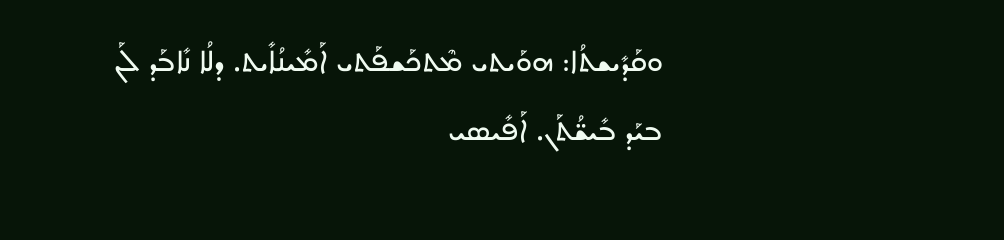ܘܩܰܕܺܝܫܬܳܐ: ܗܘܰܝܬܝ ܡܶܬܟܰܫܦܰܬܝ ܐܰܡܺܝܢܳܐܺܝܬ. ܕܠܳܐ ܢܺܐܒܰܕ ܠܰܢ ܒܝܰܕ ܒܺܝܫ̈ܳܬܰܢ. ܐܰܦܺܝܣܝ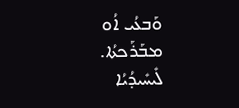ܘܰܒܥܳܝ ܐܳܘ ܡܒܰܪܰܟܬܳܐ. ܠܺܝܚܺܝܕܳܝܳܐ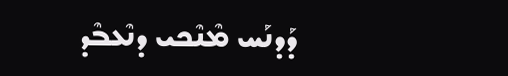ܕܰܕܢܰܚ ܡܶܢܶܟܝ ܕܢܶܥܒܶܕ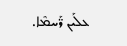ܥܠܰܝܢ ܪ̈ܰܚܡܶܐ.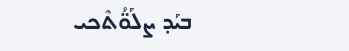ܒܝܰܕ ܨܠܰܘ̈ܳܬܶܟܝ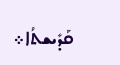ܩܰܕܺܝܫܬܳܐ܀